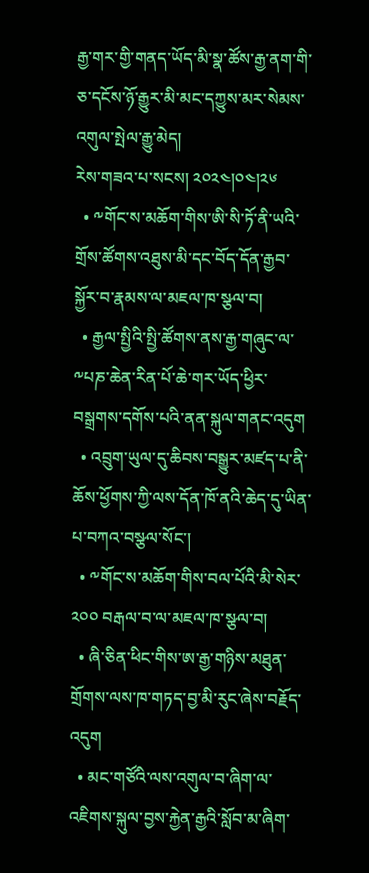རྒྱ་གར་གྱི་གནད་ཡོད་མི་སྣ་ཚོས་རྒྱ་ནག་གི་ཅ་དངོས་ཉོ་རྒྱུར་མི་མང་དཀྱུས་མར་སེམས་འགུལ་སྤེལ་རྒྱུ་མེད།
རེས་གཟའ་པ་སངས། ༢༠༢༤།༠༤།༢༦
  • ༸གོང་ས་མཆོག་གིས་ཨི་སི་ཏོ་ནི་ཡའི་གྲོས་ཚོགས་འཐུས་མི་དང་བོད་དོན་རྒྱབ་སྐྱོར་བ་རྣམས་ལ་མཇལ་ཁ་སྩལ་བ།
  • རྒྱལ་སྤྱིའི་སྤྱི་ཚོགས་ནས་རྒྱ་གཞུང་ལ་༸པཎ་ཆེན་རིན་པོ་ཆེ་གར་ཡོད་ཕྱིར་བསྒྲགས་དགོས་པའི་ནན་སྐུལ་གནང་འདུག
  • འབྲུག་ཡུལ་དུ་ཆིབས་བསྒྱུར་མཛད་པ་ནི་ཆོས་ཕྱོགས་ཀྱི་ལས་དོན་ཁོ་ནའི་ཆེད་དུ་ཡིན་པ་བཀའ་བསྩལ་སོང་།
  • ༸གོང་ས་མཆོག་གིས་བལ་པོའི་མི་སེར་༢༠༠ བརྒལ་བ་ལ་མཇལ་ཁ་སྩལ་བ།
  • ཞི་ཅིན་ཕིང་གིས་ཨ་རྒྱ་གཉིས་མཐུན་གྲོགས་ལས་ཁ་གཏད་བྱ་མི་རུང་ཞེས་བརྗོད་འདུག
  • མང་གཙོའི་ལས་འགུལ་བ་ཞིག་ལ་འཇིགས་སྐུལ་བྱས་རྐྱེན་རྒྱའི་སློབ་མ་ཞིག་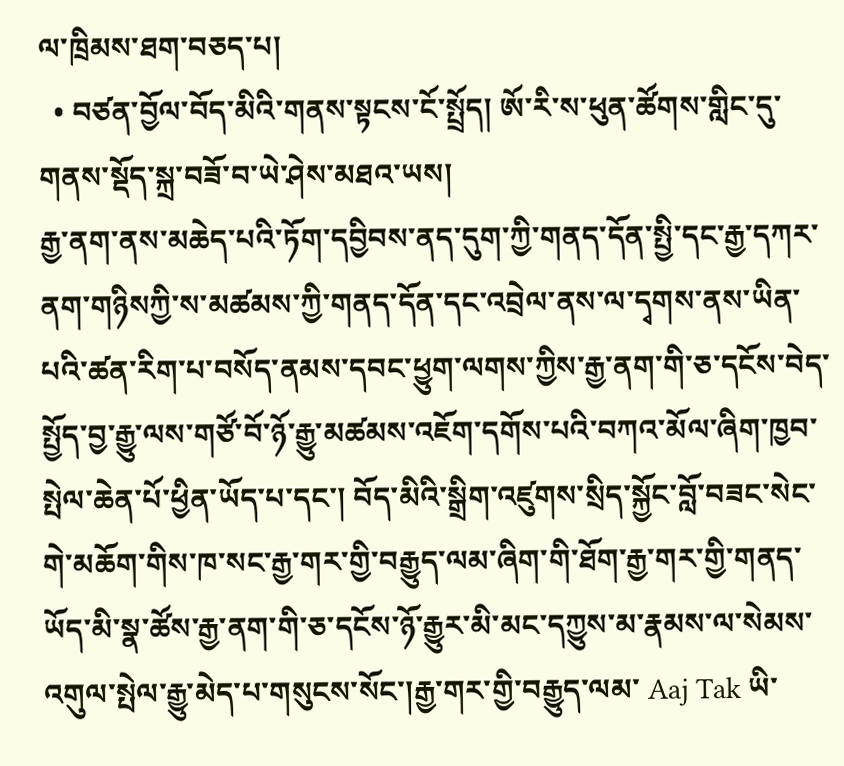ལ་ཁྲིམས་ཐག་བཅད་པ།
  • བཙན་བྱོལ་བོད་མིའི་གནས་སྟངས་ངོ་སྤྲོད། ཨོ་རི་ས་ཕུན་ཚོགས་གླིང་དུ་གནས་སྡོད་སྐྲ་བཟོ་བ་ཡེ་ཤེས་མཐའ་ཡས།
རྒྱ་ནག་ནས་མཆེད་པའི་ཏོག་དབྱིབས་ནད་དུག་ཀྱི་གནད་དོན་སྤྱི་དང་རྒྱ་དཀར་ནག་གཉིསཀྱི་ས་མཚམས་ཀྱི་གནད་དོན་དང་འབྲེལ་ནས་ལ་དྭགས་ནས་ཡིན་པའི་ཚན་རིག་པ་བསོད་ནམས་དབང་ཕྱུག་ལགས་ཀྱིས་རྒྱ་ནག་གི་ཅ་དངོས་བེད་སྤྱོད་བྱ་རྒྱུ་ལས་གཙོ་བོ་ཉོ་རྒྱུ་མཚམས་འཇོག་དགོས་པའི་བཀའ་མོལ་ཞིག་ཁྱབ་སྤེལ་ཆེན་པོ་ཕྱིན་ཡོད་པ་དང་། བོད་མིའི་སྒྲིག་འཛུགས་སྲིད་སྐྱོང་བློ་བཟང་སེང་གེ་མཆོག་གིས་ཁ་སང་རྒྱ་གར་གྱི་བརྒྱུད་ལམ་ཞིག་གི་ཐོག་རྒྱ་གར་གྱི་གནད་ཡོད་མི་སྣ་ཚོས་རྒྱ་ནག་གི་ཅ་དངོས་ཉོ་རྒྱུར་མི་མང་དཀྱུས་མ་རྣམས་ལ་སེམས་འགུལ་སྤེལ་རྒྱུ་མེད་པ་གསུངས་སོང་།རྒྱ་གར་གྱི་བརྒྱུད་ལམ་ Aaj Tak ཡི་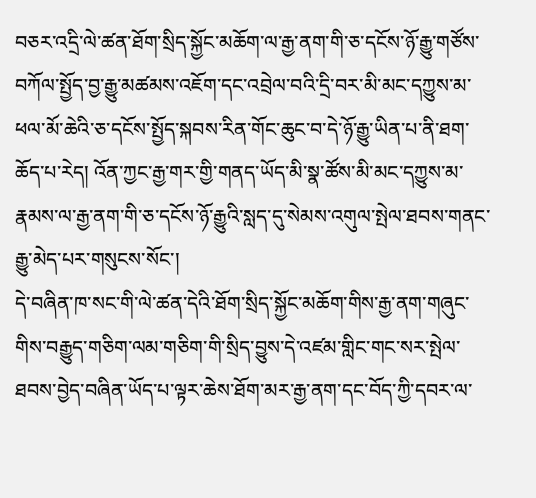བཅར་འདྲི་ལེ་ཚན་ཐོག་སྲིད་སྐྱོང་མཆོག་ལ་རྒྱ་ནག་གི་ཅ་དངོས་ཉོ་རྒྱུ་གཙོས་བཀོལ་སྤྱོད་བྱ་རྒྱུ་མཚམས་འཇོག་དང་འབྲེལ་བའི་དྲི་བར་མི་མང་དཀྱུས་མ་ཕལ་མོ་ཆེའི་ཅ་དངོས་སྤྱོད་སྐབས་རིན་གོང་ཆུང་བ་དེ་ཉོ་རྒྱུ་ཡིན་པ་ནི་ཐག་ཆོད་པ་རེད། འོན་ཀྱང་རྒྱ་གར་གྱི་གནད་ཡོད་མི་སྣ་ཚོས་མི་མང་དཀྱུས་མ་རྣམས་ལ་རྒྱ་ནག་གི་ཅ་དངོས་ཉོ་རྒྱུའི་སླད་དུ་སེམས་འགུལ་སྤེལ་ཐབས་གནང་རྒྱུ་མེད་པར་གསུངས་སོང་།
དེ་བཞིན་ཁ་སང་གི་ལེ་ཚན་དེའི་ཐོག་སྲིད་སྐྱོང་མཆོག་གིས་རྒྱ་ནག་གཞུང་གིས་བརྒྱུད་གཅིག་ལམ་གཅིག་གི་སྲིད་བྱུས་དེ་འཛམ་གླིང་གང་སར་སྤེལ་ཐབས་བྱེད་བཞིན་ཡོད་པ་ལྟར་ཆེས་ཐོག་མར་རྒྱ་ནག་དང་བོད་ཀྱི་དབར་ལ་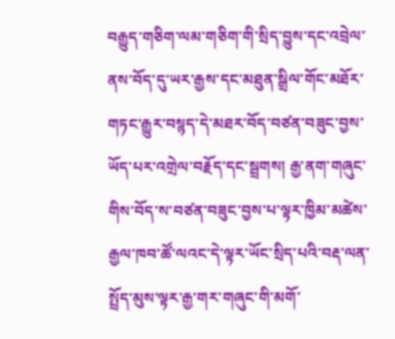བརྒྱུད་གཅིག་ལམ་གཅིག་གི་སྲིད་བྱུས་དང་འབྲེལ་ནས་བོད་དུ་ཡར་རྒྱས་དང་མཐུན་སྒྲིལ་གོང་མཐོར་གཏང་རྒྱུར་བསྙད་དེ་མཐར་བོད་བཙན་བཟུང་བྱས་ཡོད་པར་འགྲེལ་བརྗོད་དང་སྦྲགས། རྒྱ་ནག་གཞུང་གིས་བོད་ས་བཙན་བཟུང་བྱས་པ་ལྟར་ཁྱིམ་མཚེས་རྒྱལ་ཁབ་ཚོ་ལའང་དེ་ལྟར་ཡོང་སྲིད་པའི་བརྡ་ལན་སྤྲོད་མུས་ལྟར་རྒྱ་གར་གཞུང་གི་མགོ་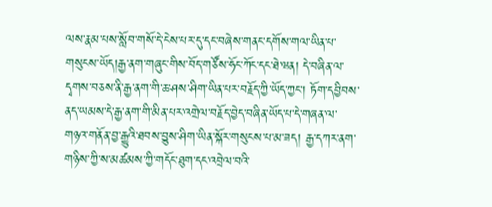ལས་རྣམ་པས་སློབ་གསོ་དེ་ངེས་པར་དུ་དང་བཞེས་གནང་དགོས་གལ་ཡིན་པ་གསུངས་ཡོད།རྒྱ་ནག་གཞུང་གིས་བོད་གཙོས་ཧོང་ཀོང་དང་ཐེ་ཝན། དེ་བཞིན་ལ་དྭགས་བཅས་ནི་རྒྱ་ནག་གི་ཆ་ཤས་ཤིག་ཡིན་པར་བརྗོད་ཀྱི་ཡོད་ཀྱང་། ཏོག་དབྱིབས་ནད་ཡམས་དེ་རྒྱ་ནག་གི་མིན་པར་འགྲེལ་བརྗོད་བྱེད་བཞིན་ཡོད་པ་དེ་གཞན་ལ་གཉའ་གནོན་བྱ་རྒྱུའི་ཐབས་བྱུས་ཤིག་ཡིན་སྐོར་གསུངས་པ་མ་ཟད། རྒྱ་དཀར་ནག་གཉིས་ཀྱི་ས་མཚམས་ཀྱི་གདོང་ཐུག་དང་འབྲེལ་བའི་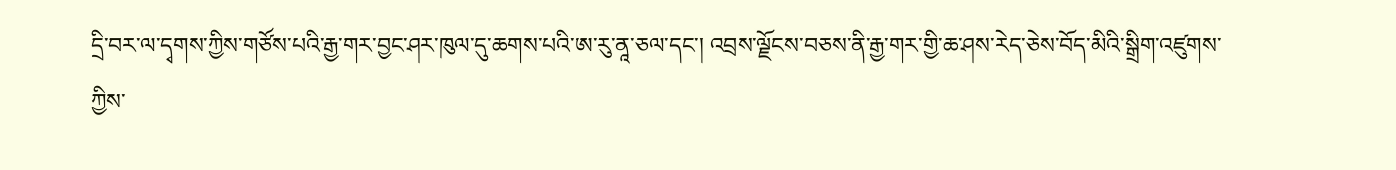དྲི་བར་ལ་དྭགས་ཀྱིས་གཙོས་པའི་རྒྱ་གར་བྱང་ཤར་ཁུལ་དུ་ཆགས་པའི་ཨ་རུ་ནཱ་ཅལ་དང་། འབྲས་ལྗོངས་བཅས་ནི་རྒྱ་གར་གྱི་ཆ་ཤས་རེད་ཅེས་བོད་མིའི་སྒྲིག་འཛུགས་ཀྱིས་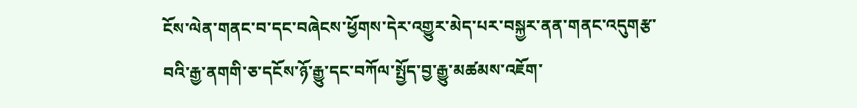ངོས་ལེན་གནང་བ་དང་བཞེངས་ཕྱོགས་དེར་འགྱུར་མེད་པར་བསྐྱར་ནན་གནང་འདུགརྩ་བའི་རྒྱ་ནགགི་ཅ་དངོས་ཉོ་རྒྱུ་དང་བཀོལ་སྤྱོད་བྱ་རྒྱུ་མཚམས་འཇོག་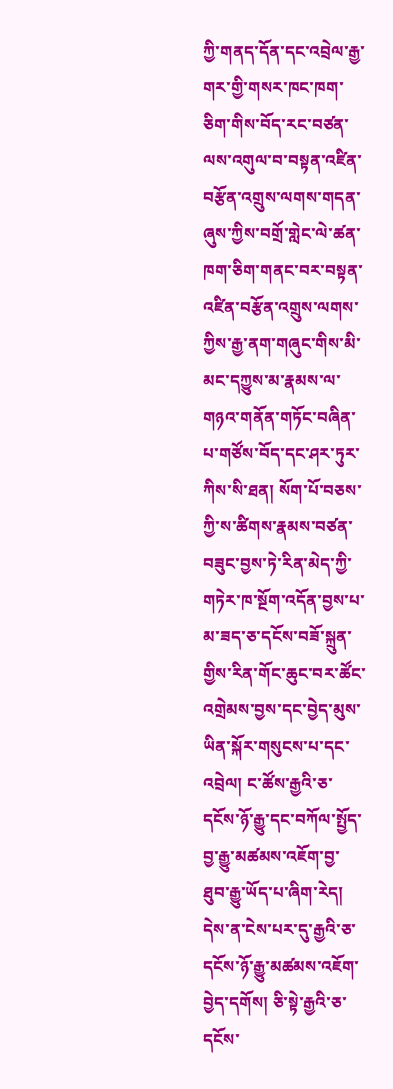ཀྱི་གནད་དོན་དང་འབྲེལ་རྒྱ་གར་གྱི་གསར་ཁང་ཁག་ཅིག་གིས་བོད་རང་བཙན་ལས་འགུལ་བ་བསྟན་འཛིན་བརྩོན་འགྲུས་ལགས་གདན་ཞུས་ཀྱིས་བགྲོ་གླེང་ལེ་ཚན་ཁག་ཅིག་གནང་བར་བསྟན་འཛིན་བརྩོན་འགྲུས་ལགས་ཀྱིས་རྒྱ་ནག་གཞུང་གིས་མི་མང་དཀྱུས་མ་རྣམས་ལ་གཉའ་གནོན་གཏོང་བཞིན་པ་གཙོས་བོད་དང་ཤར་ཏུར་ཀིས་སི་ཐན། སོག་པོ་བཅས་ཀྱི་ས་ཚིགས་རྣམས་བཙན་བཟུང་བྱས་ཏེ་རིན་མེད་ཀྱི་གཏེར་ཁ་སྔོག་འདོན་བྱས་པ་མ་ཟད་ཅ་དངོས་བཟོ་སྐྲུན་གྱིས་རིན་གོང་ཆུང་བར་ཚོང་འགྲེམས་བྱས་དང་བྱེད་མུས་ཡིན་སྐོར་གསུངས་པ་དང་འབྲེལ། ང་ཚོས་རྒྱའི་ཅ་དངོས་ཉོ་རྒྱུ་དང་བཀོལ་སྤྱོད་བྱ་རྒྱུ་མཚམས་འཇོག་བྱ་ཐུབ་རྒྱུ་ཡོད་པ་ཞིག་རེད། དེས་ན་ངེས་པར་དུ་རྒྱའི་ཅ་དངོས་ཉོ་རྒྱུ་མཚམས་འཇོག་བྱེད་དགོས། ཅི་སྟེ་རྒྱའི་ཅ་དངོས་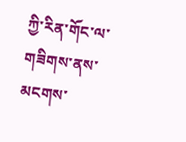ཀྱི་རིན་གོང་ལ་གཟིགས་ནས་མངགས་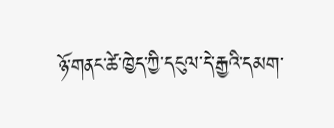ཉོ་གནང་ཚེ་ཁྱེད་ཀྱི་དངུལ་དེ་རྒྱའི་དམག་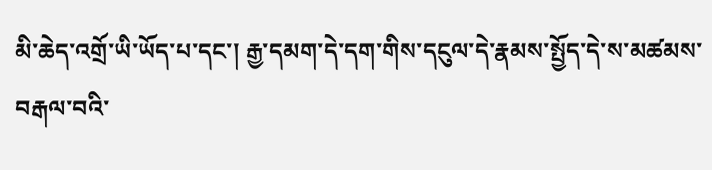མི་ཆེད་འགྲོ་ཡི་ཡོད་པ་དང་། རྒྱ་དམག་དེ་དག་གིས་དངུལ་དེ་རྣམས་སྤྱོད་དེ་ས་མཚམས་བརྒལ་བའི་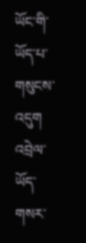ཡོང་གི་ཡོད་པ་གསུངས་འདུག
འབྲེལ་ཡོད་གསར་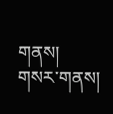གནས།
གསར་གནས།